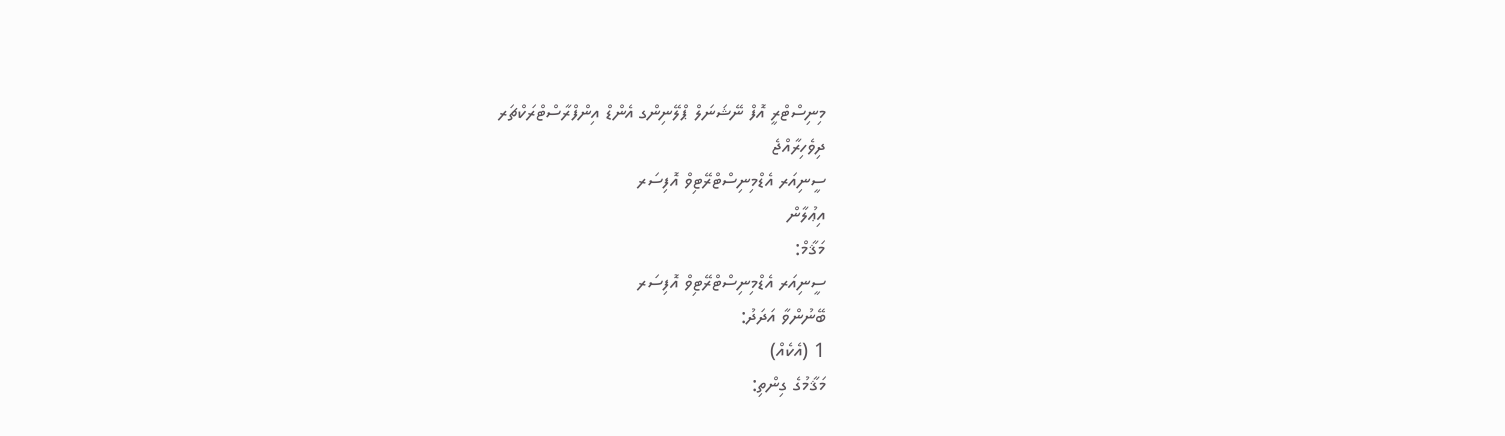މިނިސްޓްރީ އޮފް ނޭޝަނަލް ޕްލޭނިންގ އެންޑް އިންފްރާސްޓްރަކްޗަރ
ދިވެހިރާއްޖެ
ސީނިއަރ އެޑްމިނިސްޓްރޭޓިވް އޮފިސަރ
އިޢުލާން
މަޤާމް:
ސީނިއަރ އެޑްމިނިސްޓްރޭޓިވް އޮފިސަރ
ބޭނުންވާ އަދަދު:
1 (އެކެއް)
މަޤާމުގެ ގިންތި: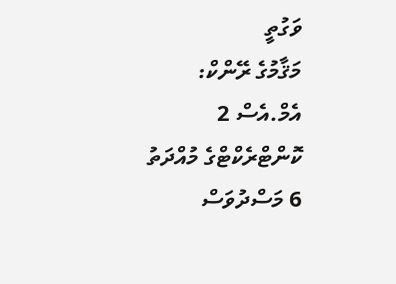ވަގުތީ
މަޤާމުގެ ރޭންކް:
އެމް.އެސް 2
ކޮންޓްރެކްޓްގެ މުއްދަތު
6 މަސްދުވަސް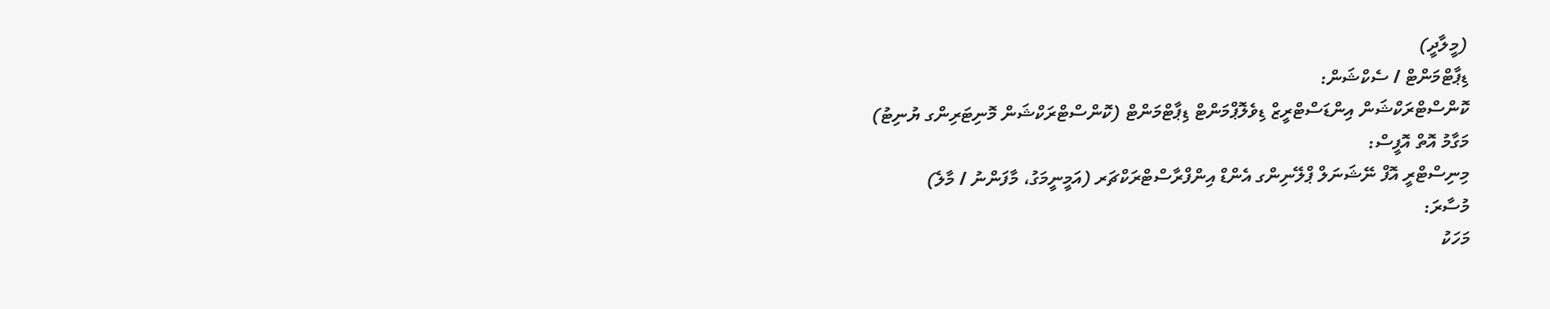(މީލާދީ)
ޑިޕާޓްމަންޓް / ސެކްޝަން:
ކޮންސްޓްރަކްޝަން އިންޑަސްޓްރީޒް ޑިވެލޮޕްމަންޓް ޑިޕާޓްމަންޓް (ކޮންސްޓްރަކްޝަން މޮނިޓަރިންގ ޔުނިޓު)
މަގާމު އޮތް އޮފީސް:
މިނިސްޓްރީ އޮފް ނޭޝަނަލް ޕްލޭނިންގ އެންޑް އިންފްރާސްޓްރަކްޗަރ (އަމީނީމަގު، މާފަންނު / މާލެ)
މުސާރަ:
މަހަކު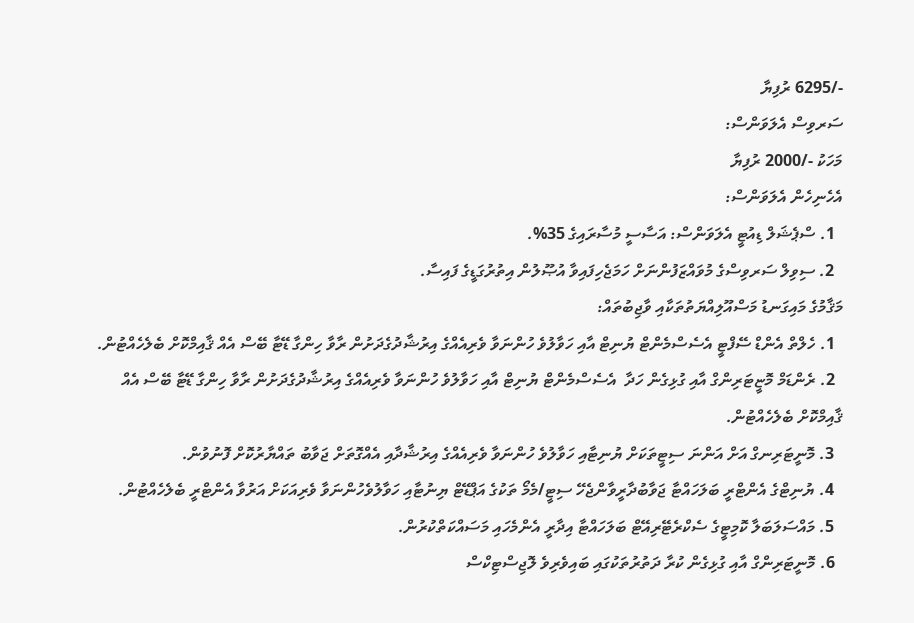-/6295 ރުފިޔާ
ސަރވިސް އެލަވަންސް:
މަހަކު -/2000 ރުފިޔާ
އެހެނިހެން އެލަވަންސް:
  1. ސްޕެޝަލް ޑިއުޓީ އެލަވަންސް: އަސާސީ މުސާރައިގެ 35%.
  2. ސިވިލް ސަރވިސްގެ މުވައްޒަފުންނަށް ހަމަޖެހިފައިވާ އުޞޫލުން އިތުރުގަޑީގެ ފައިސާ.
މަޤާމުގެ މައިގަނޑު މަސްއޫލިއްޔަތުތަކާއި ވާޖިބުތައް:
  1. ހެލްތް އެންޑް ސޭފްޓީ އެސެސްމެންޓް ޔުނިޓް އާއި ހަވާލުވެ ހުންނަވާ ވެރިއެއްގެ އިރުޝާދުގެދަށުން ރާވާ ހިންގާ ޑޭޓާ ބޭސް އެއް ޤާއިމްކޮށް ބެލެހެއްޓުން.
  2. ރެންޑަމް މޮޏީޓަރިންގް އާއި ގުޅިގެން ހަދާ  އެސެސްމެންޓް ޔުނިޓް އާއި ހަވާލުވެ ހުންނަވާ ވެރިއެއްގެ އިރުޝާދުގެދަށުން ރާވާ ހިންގާ ޑޭޓާ ބޭސް އެއް ޤާއިމްކޮށް ބެލެހެއްޓުން.
  3. މޮނީޓަރިނގް އަށް އަންނަ ސިޓީތަކަށް ޔުނިޓާއި ހަވާލުވެ ހުންނަވާ ވެރިއެއްގެ އިރުޝާދާއި އެއްގޮތަށް ޖަވާބު ތައްޔާރުކޮށް ފޮނުވުން.
  4. ޔުނިޓްގެ އެންޓްރީ ބަލަހައްޓާ ޖަވާބުދާރީވާންޖެހޭ ސިޓީ/މެމޯ ތަކުގެ އަޕްޑޭޓް ޔިނުޓާއި ހަވާލުވެހުންނަވާ ވެރިއަކަށް އަރުވާ އެންޓްރީ ބެލެހެއްޓުން.
  5. މައްސަލަބަލާ ކޮމިޓީގެ ސެކްރެޓޭރިއޭޓް ބަލަހައްޓާ އިދާރީ އެންމެހައި މަސައްކަތްކުރުން.
  6. މޮނީޓަރިންގް އާއި ގުޅިގެން ކުރާ ދަތުރުތަކުގައި ބައިވެރިވެ ލޮޖިސްޓިކްސް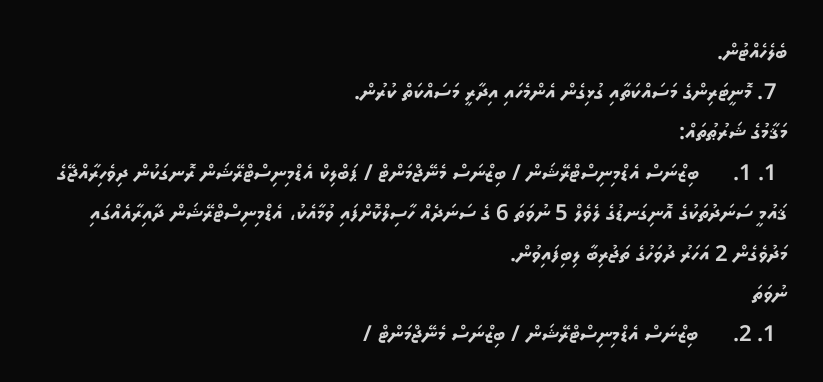ބެލެހެއްޓުން.
  7. މޮނީޓަރިންގެ މަސައްކަތާއި ގުޅިގެން އެންމެހައި އިދާރީ މަސައްކަތް ކުރުން.
މަޤާމުގެ ޝަރުޠުތައް:
  1. 1.      ބިޒްނަސް އެޑްމިނިސްޓްރޭޝަން / ބިޒްނަސް މެނޭޖްމަންޓް / ޕަބްލިކް އެޑްމިނިސްޓްރޭޝަން ރޮނގަކުން ދިވެހިރާއްޖޭގެ ޤައުމީ ސަނަދުތަކުގެ އޮނިގަނޑުގެ ލެވެލް 5 ނުވަތަ 6 ގެ ސަނަދެއް ހާސިލްކޮށްފައި ވުމާއެކު، އެޑްމިނިސްޓްރޭޝަން ދާއިރާއެއްގައި މަދުވެގެން 2 އަހަރު ދުވަހުގެ ތަޖުރިބާ ލިބިފައިވުން.
ނުވަތަ
  1. 2.      ބިޒްނަސް އެޑްމިނިސްޓްރޭޝަން / ބިޒްނަސް މެނޭޖްމަންޓް /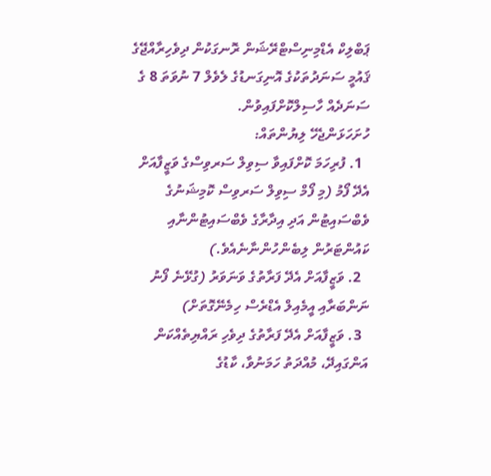ޕަބްލިކް އެޑްމިނިސްޓްރޭޝަން ރޮނގަކުން ދިވެހިރާއްޖޭގެ ޤައުމީ ސަނަދުތަކުގެ އޮނިގަނޑުގެ ލެވެލް 7 ނުވަތަ 8 ގެ ސަނަދެއް ހާސިލްކޮށްފައިވުން.
ހުށަހަޅަންޖެހޭ ލިޔުންތައް:
  1. ފުރިހަމަ ކޮށްފައިވާ ސިވިލް ސަރވިސްގެ ވަޒީފާއަށް އެދޭ ފޯމު (މި ފޯމް ސިވިލް ސަރވިސް ކޮމިޝަނުގެ ވެބްސައިޓުން އަދި އިދާރާގެ ވެބްސައިޓުންނާއި ކައުންޓަރުން ލިބެންހުންނާނެއެވެ.)
  2. ވަޒީފާއަށް އެދޭ ފަރާތުގެ ވަނަވަރު (ގުޅޭނެ ފޯނު ނަންބަރާއި އީމެއިލް އެޑްރެސް ހިމެނޭގޮތަށް)
  3. ވަޒީފާއަށް އެދޭ ފަރާތުގެ ދިވެހި ރައްޔިތެއްކަން އަންގައިދޭ، މުއްދަތު ހަމަނުވާ، ކާޑުގެ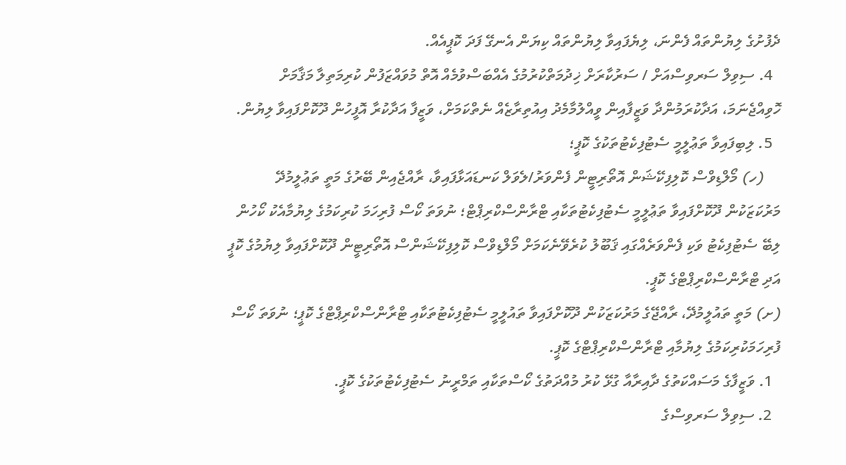ދެފުށުގެ ލިޔުންތައް ފެންނަ، ލިޔެފައިވާ ލިޔުންތައް ކިޔަން އެނގޭ ފަދަ ކޮޕީއެއް.
  4. ސިވިލް ސަރވިސްއަށް / ސަރުކާރަށް ޚިދުމަތްކުރުމުގެ އެއްބަސްވުމެއް އޮތް މުވައްޒަފުން ކުރިމަތިލާ މަޤާމަށް ހޮވިއްޖެނަމަ، އަދާކުރަމުންދާ ވަޒީފާއިން ވީއްލުމާމެދު އިއުތިރާޒެއް ނެތްކަމަށް، ވަޒީފާ އަދާކުރާ އޮފީހުން ދޫކޮށްފައިވާ ލިޔުން.
  5. ލިބިފައިވާ ތަޢުލީމީ ސެޓުފިކެޓުތަކުގެ ކޮޕީ؛
    (ހ) މޯލްޑިވްސް ކޮލިފިކޭޝަން އޮތޯރިޓީން ފެންވަރު/ލެވަލް ކަނޑައަޅާފައިވާ، ރާއްޖެއިން ބޭރުގެ މަތީ ތަޢުލީމުދޭ މަރުކަޒަކުން ދޫކޮށްފައިވާ ތަޢުލީމީ ސެޓުފިކެޓުތަކާއި ޓްރާންސްކްރިޕްޓް؛ ނުވަތަ ކޯސް ފުރިހަމަ ކުރިކަމުގެ ލިޔުމާއެކު ކޯހުން ލިބޭ ސެޓުފިކެޓު ވަކި ފެންވަރެއްގައި ޤަބޫލު ކުރެވޭނެކަމަށް މޯލްޑިވްސް ކޮލިފިކޭޝަންސް އޮތޯރިޓީން ދޫކޮށްފައިވާ ލިޔުމުގެ ކޮޕީ އަދި ޓްރާންސްކްރިޕްޓްގެ ކޮޕީ.
(ށ) މަތީ ތައުލީމުދޭ، ރާއްޖޭގެ މަރުކަޒަކުން ދޫކޮށްފައިވާ ތައުލީމީ ސެޓުފިކެޓުތަކާއި ޓްރާންސްކްރިޕްޓްގެ ކޮޕީ؛ ނުވަތަ ކޯސް ފުރިހަމަކުރިކަމުގެ ލިޔުމާއި ޓްރާންސްކްރިޕްޓްގެ ކޮޕީ.
  1. ވަޒީފާގެ މަސައްކަތުގެ ދާއިރާއާ ގުޅޭ ކުރު މުއްދަތުގެ ކޯސްތަކާއި ތަމްރީނު ސެޓުފިކެޓުތަކުގެ ކޮޕީ.
  2. ސިވިލް ސަރވިސްގެ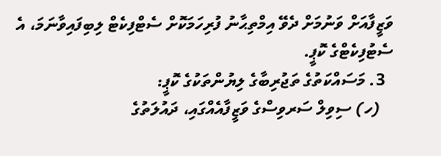ވަޒީފާއަށް ވަނުމަށް ދެވޭ އިމްތިޙާނު ފުރިހަމަކޮށް ސެޓްފިކެޓް ލިބިފައިވާނަމަ، އެ ސެޓުފިކެޓްގެ ކޮޕީ.
  3. މަސައްކަތުގެ ތަޖުރިބާގެ ލިޔުންތަކުގެ ކޮޕީ:
   (ހ) ސިވިލް ސަރވިސްގެ ވަޒީފާއެއްގައި، ދައުލަތުގެ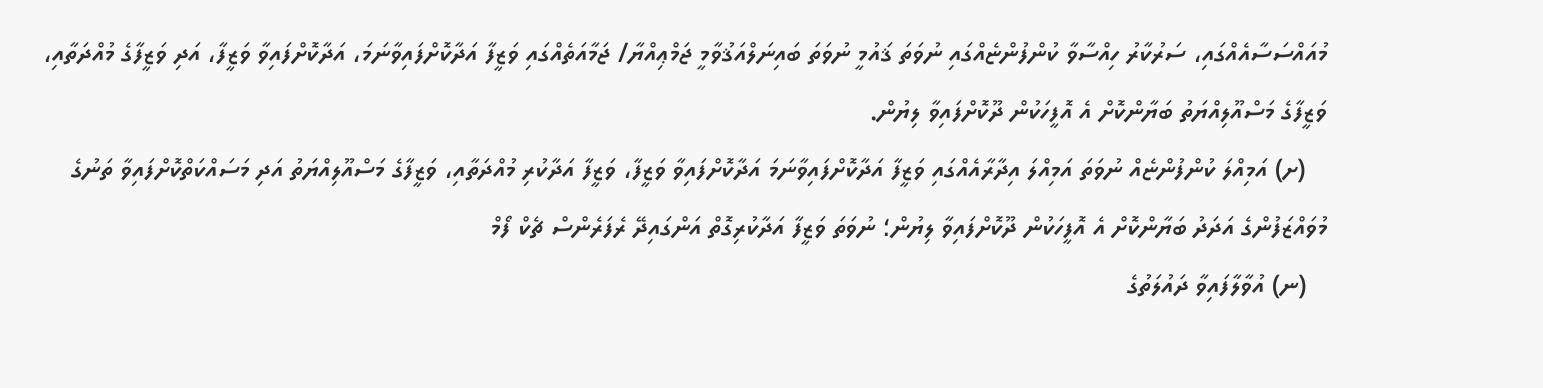މުއައްސަސާއެއްގައި، ސަރުކާރު ހިއްސާވާ ކުންފުންޏެއްގައި ނުވަތަ ޤައުމީ ނުވަތަ ބައިނަލްއަޤުވާމީ ޖަމްޢިއްޔާ/ ޖަމާއަތެއްގައި ވަޒީފާ އަދާކޮށްފައިވާނަމަ، އަދާކޮށްފައިވާ ވަޒީފާ، އަދި ވަޒީފާގެ މުއްދަތާއި، ވަޒީފާގެ މަސްއޫލިއްޔަތު ބަޔާންކޮށް އެ އޮފީހަކުން ދޫކޮށްފައިވާ ލިޔުން.
   (ށ) އަމިއްލަ ކުންފުންޏެއް ނުވަތަ އަމިއްލަ އިދާރާއެއްގައި ވަޒީފާ އަދާކޮށްފައިވާނަމަ އަދާކޮށްފައިވާ ވަޒީފާ، ވަޒީފާ އަދާކުރި މުއްދަތާއި، ވަޒީފާގެ މަސްއޫލިއްޔަތު އަދި މަސައްކަތްކޮށްފައިވާ ތަނުގެ މުވައްޒަފުންގެ އަދަދު ބަޔާންކޮށް އެ އޮފީހަކުން ދޫކޮށްފައިވާ ލިޔުން؛ ނުވަތަ ވަޒީފާ އަދާކުރިގޮތް އަންގައިދޭ ރެފަރެންސް ޗެކް ފޯމް
   (ނ) އުވާލާފައިވާ ދައުލަތުގެ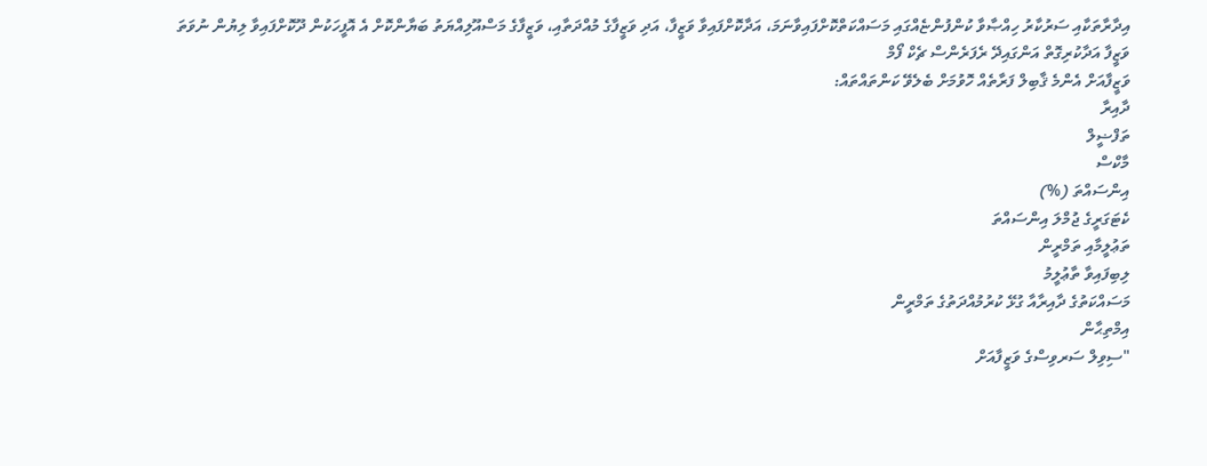އިދާރާތަކާއި ސަރުކާރު ހިއްޞާވާ ކުންފުންޏެއްގައި މަސައްކަތްކޮށްފައިވާނަމަ، އަދާކޮށްފައިވާ ވަޒީފާ، އަދި ވަޒީފާގެ މުއްދަތާއި، ވަޒީފާގެ މަސްއޫލިއްޔަތު ބަޔާންކޮށް އެ އޮފީހަކުން ދޫކޮށްފައިވާ ލިޔުން ނުވަތަ ވަޒީފާ އަދާކުރިގޮތް އަންގައިދޭ ރެފަރެންސް ޗެކް ފޯމް
ވަޒީފާއަށް އެންމެ ޤާބިލް ފަރާތެއް ހޮވުމަށް ބެލެވޭ ކަންތައްތައް:
ދާއިރާ
ތަފްޟީލް
މާކްސް
އިންސައްތަ (%)
ކެޓަގަރީގެ ޖުމްލަ އިންސައްތަ
ތަޢުލީމާއި ތަމްރީން
ލިބިފައިވާ ތާޢުލީމު
މަސައްކަތުގެ ދާއިރާއާ ގުޅޭ ކުރުމުއްދަތުގެ ތަމްރީން
އިމްތިޙާން
"ސިވިލް ސަރވިސްގެ ވަޒީފާއަށް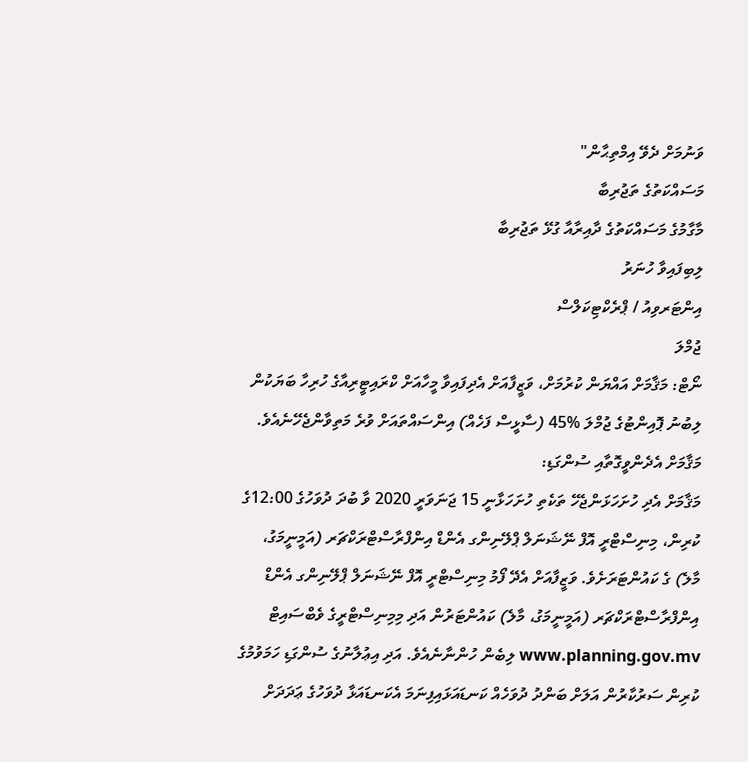ވަނުމަށް ދެވޭ އިމްތިޙާން"
މަސައްކަތުގެ ތަޖުރިބާ
މާގާމުގެ މަސައްކަތުގެ ދާއިރާއާ ގުޅޭ ތަޖުރިބާ
ލިބިފައިވާ ހުނަރު
އިންޓަރވިއު / ޕްރެކްޓިކަލްސް
ޖުމްލަ
ނޯޓް: މަޤާމަށް އައްޔަން ކުރުމަށް، ވަޒީފާއަށް އެދިފައިވާ މީހާއަށް ކްރައިޓީރިއާގެ ހުރިހާ ބަޔަކުން  ލިބުނު ޕޮއިންޓުގެ ޖުމްލަ %45 (ސާޅީސް ފަހެއް) އިންސައްތައަށް ވުރެ މަތިވާންޖެހޭނެއެވެ.
މަޤާމަށް އެދެންވީގޮތާއި ސުންގަޑި:
މަޤާމަށް އެދި ހުށަހަޅަންޖެހޭ ތަކެތި ހުށަހަޅާނީ 15 ޖަނަވަރީ 2020 ވާ ބުދަ ދުވަހުގެ 12:00ގެ ކުރިން، މިނިސްޓްރީ އޮފް ނޭޝަނަލް ޕްލޭނިންގ އެންޑް އިންފްރާސްޓްރަކްޗަރ (އަމީނީމަގު، މާލެ) ގެ ކައުންޓަރަށެވެ. ވަޒީފާއަށް އެދޭ ފޯމު މިނިސްޓްރީ އޮފް ނޭޝަނަލް ޕްލޭނިންގ އެންޑް އިންފްރާސްޓްރަކްޗަރ (އަމީނީމަގު، މާލެ) ކައުންޓަރުން އަދި މިމިނިސްޓްރީގެ ވެބްސައިޓް www.planning.gov.mv ލިބެން ހުންނާނެއެވެ. އަދި އިޢުލާނުގެ ސުންގަޑި ހަމަވުމުގެ ކުރިން ސަރުކާރުން އަލަށް ބަންދު ދުވަހެއް ކަނޑައަޅައިފިނަމަ އެކަނޑައަޅާ ދުވަހުގެ ޢަދަދަށް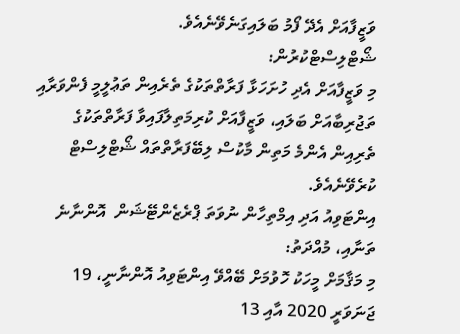ވަޒީފާއަށް އެދޭ ފޯމު ބަލައިގަނެވޭނެއެވެ.
ޝޯޓްލިސްޓްކުރުން:
މި ވަޒީފާއަށް އެދި ހުށަހަޅާ ފަރާތްތަކުގެ ތެރެއިން ތަޢުލީމީ ފެންވަރާއި ތަޖުރިބާއަށް ބަލައި، ވަޒީފާއަށް ކުރިމަތިލާފައިވާ ފަރާތްތަކުގެ ތެރިއިން އެންމެ މަތިން މާކުސް ލިބޭފަރާތްތައް ޝޯޓްލިސްޓް ކުރެވޭނެއެވެ.
އިންޓަވިއު އަދި އިމްތިހާން ނުވަތަ ޕްރެޒެންޓޭޝަން  އޮންނާނެ ތަނާއި، މުއްދަތު:
މި މަޤާމަށް މީހަކު ހޮވުމަށް ބޭއްވޭ އިންޓަވިއު އޮންނާނީ، 19 ޖަނަވަރީ 2020 އާއި 13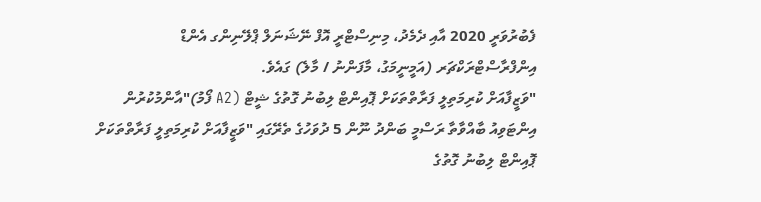ފެބުރުވަރީ 2020 އާއި ދެމެދު، މިނިސްޓްރީ އޮފް ނޭޝަނަލް ޕްލޭނިންގ އެންޑް އިންފްރާސްޓްރަކްޗަރ (އަމީނީމަގު، މާފަންނު / މާލެ) ގައެވެ.
"ވަޒީފާއަށް ކުރިމަތިލީ ފަރާތްތަކަށް ޕޮއިންޓް ލިބުނު ގޮތުގެ ޝީޓް (A2 ފޯމު)"އާންމުކުރުން
އިންޓަވިއު ބާއްވާތާ ރަސްމީ ބަންދު ނޫން 5 ދުވަހުގެ ތެރޭގައި "ވަޒީފާއަށް ކުރިމަތިލީ ފަރާތްތަކަށް ޕޮއިންޓް ލިބުނު ގޮތުގެ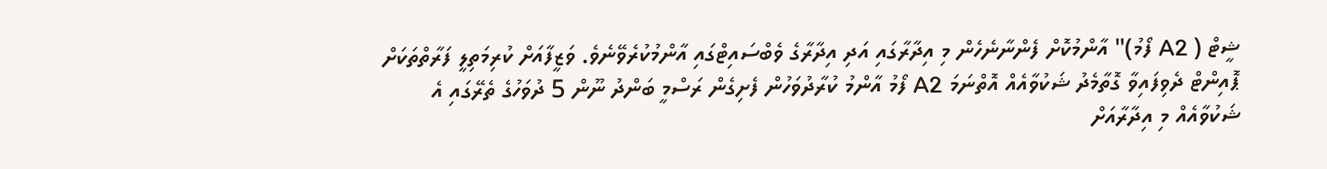ޝީޓް ( A2 ފޯމު)" އާންމުކޮށް ފެންނާނެހެން މި އިދާރާގައި އަދި އިދާރާގެ ވެބްސައިޓްގައި އާންމުކުރެވޭނެވެ. ވަޒީފާއަށް ކުރިމަތިލީ ފަރާތްތަކަށް ޕޮއިންޓް ދެވިފައިވާ ގޮތާމެދު ޝަކުވާއެއް އޮތްނަމަ A2 ފޯމު އާންމު ކުރާދުވަހުން ފެށިގެން ރަސްމީ ބަންދު ނޫން 5 ދުވަހުގެ ތެރޭގައި އެ ޝަކުވާއެއް މި އިދާރާއަށް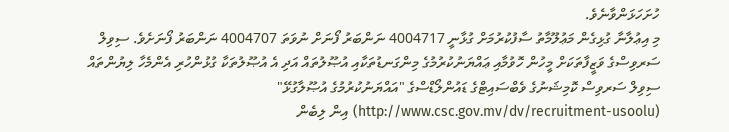ހުށަހަޅަންވާނެވެ.
މި އިޢުލާނާ ގުޅިގެން މަޢުލޫމާތު ސާފުކުރުމަށް ގުޅާނީ 4004717 ނަންބަރު ފޯނަށް ނުވަތަ 4004707 ނަންބަރު ފޯނަށެވެ. ސިވިލް ސަރވިސްގެ ވަޒީފާތަކަށް މީހުން ހޮވުމާއި ޢައްޔަނުކުރުމުގެ މިންގަނޑުތަކާއި އުޞޫލުތައް އަދި އެ އުޞޫލުތަކާ ގުޅުންހުރި އެންމެހާ ލިޔުންތައް ސިވިލް ސަރވިސް ކޮމިޝަނުގެ ވެބްސައިޓްގެ ޑައުންލޯޑްސްގެ "އައްޔަނުކުރުމުގެ އުޞޫލާގުޅޭ" (http://www.csc.gov.mv/dv/recruitment-usoolu) އިން ލިބެން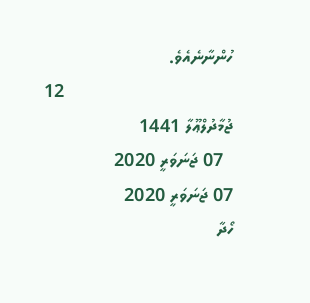ހުންނާނެއެވެ.
                                    12 ޖުމާދުލްޢޫލާ 1441
  07 ޖަނަވަރީ 2020
07 ޖަނަވަރީ 2020
ހޯދާ